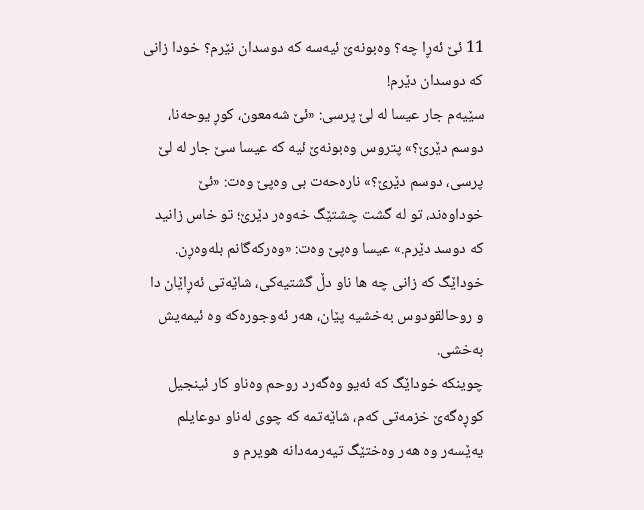11 ئێ ئەڕا چه؟ وەبونەێ ئیەسه که دوسدان نێرم؟ خودا زانی که دوسدان دێرم!
سێیەم جار عیسا له لێ پرسی: «ئێ شەمعون، کوڕ یوحەنا، دوسم دێرێ؟» پتروس وەبونەێ ئیه که عیسا سێ جار له لێ پرسی، دوسم دێرێ؟» نارەحەت بی وەپێ وەت: «ئێ خوداوەند، تو له گشت چشتێگ خەوەر دێرێ؛ تو خاس زانید که دوسد دێرم.» عیسا وەپێ وەت: «وەرکەگانم بلەوەڕن.
خوداێگ که زانی چه ها ناو دڵ گشتیەکی، شاێەتی ئەڕاێان دا و روحالقودوس بەخشیه پێان، هەر ئەوجورەکە وه ئیمەیش بەخشی.
چوینکه خوداێگ که ئەیو وەگەرد روحم وەناو کار ئینجیل کوڕەگەێ خزمەتی کەم، شاێەتمه که چوی لەناو دوعایلم یەێسەر وه هەر وەختێگ تیەرمەدانه هویرم و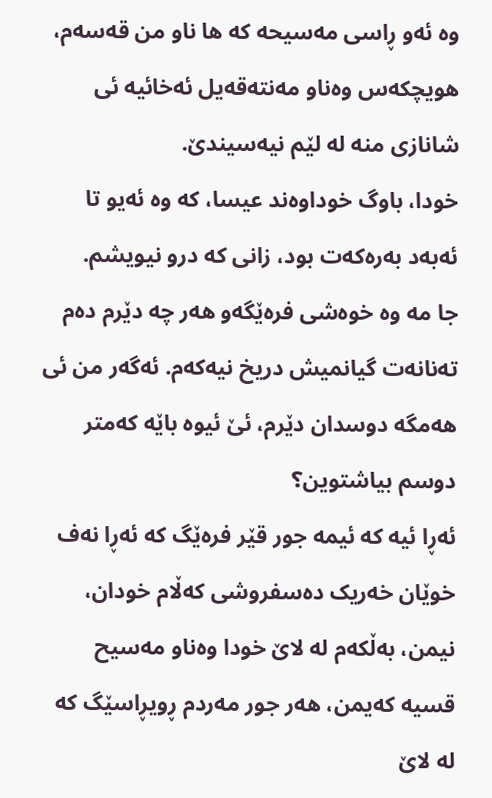وه ئەو ڕاسی مەسیحه که ها ناو من قەسەم، هویچکەس وەناو مەنتەقەیل ئەخائیه ئی شانازی منه له لێم نیەسیندێ.
خودا، باوگ خوداوەند عیسا، که وه ئەیو تا ئەبەد بەرەکەت بود، زانی که درو نیویشم.
جا مه وه خوەشی فرەێگەو هەر چه دێرم دەم تەنانەت گیانمیش دریخ نیەکەم. ئەگەر من ئی هەمگه دوسدان دێرم، ئێ ئیوه باێه کەمتر دوسم بیاشتوین؟
ئەڕا ئیه که ئیمه جور قێر فرەێگ که ئەڕا نەف خوێان خەریک دەسفروشی کەڵام خودان، نیمن، بەڵکەم له لاێ خودا وەناو مەسیح قسیه کەیمن، هەر جور مەردم ڕویڕاسێگ که له لاێ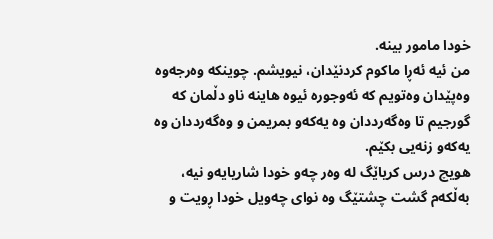خودا مامور بینه.
من ئیه ئەڕا ماکوم کردنێدان، نیویشم. چوینکه وەرجەوە وەپێدان وەتویم که ئەوجورە ئیوه هاینه ناو دڵمان که گورجیم تا وەگەرددان وه یەکەو بمریمن و وەگەرددان وه یەکەو زنەیی بکێم.
هویچ درس کریاێگ له وەر چەو خودا شاریایەو نیه، بەڵکەم گشت چشتێگ وه نوای چەویل خودا ڕویت و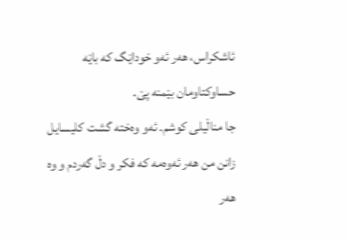ئاشکراس، هەر ئەو خوداێگ که باێه حساوکتاومان بێمنه پێ.
جا مناڵیلی کوشم. ئەو وەخته گشت کلیسایل زانن من هەر ئەوەمه که فکر و دڵ گەردم و وه هەر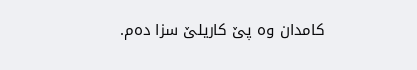کامدان وه پێ کاریلێ سزا دەم.